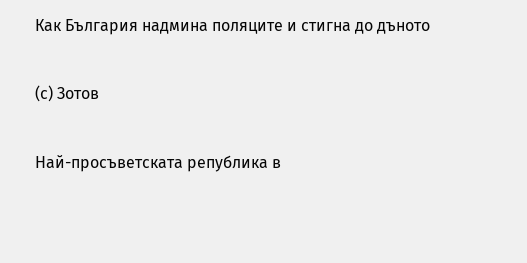Как България надмина поляците и стигна до дъното

(c) Зотов

Най-просъветската република в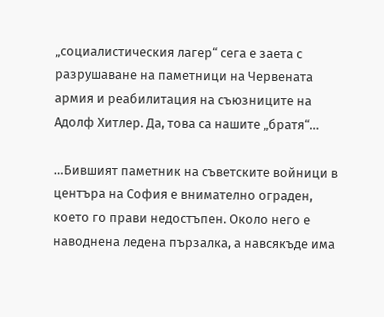„социалистическия лагер“ сега е заета с разрушаване на паметници на Червената армия и реабилитация на съюзниците на Адолф Хитлер. Да, това са нашите „братя“…

…Бившият паметник на съветските войници в центъра на София е внимателно ограден, което го прави недостъпен. Около него е наводнена ледена пързалка, а навсякъде има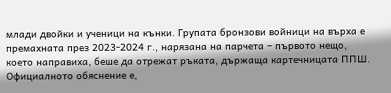млади двойки и ученици на кънки. Групата бронзови войници на върха е премахната през 2023-2024 г., нарязана на парчета – първото нещо, което направиха, беше да отрежат ръката, държаща картечницата ППШ. Официалното обяснение е,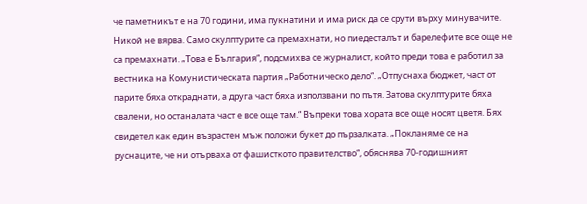че паметникът е на 70 години, има пукнатини и има риск да се срути върху минувачите. Никой не вярва. Само скулптурите са премахнати, но пиедесталът и барелефите все още не са премахнати. „Това е България“, подсмихва се журналист, който преди това е работил за вестника на Комунистическата партия „Работническо дело“. „Отпуснаха бюджет, част от парите бяха откраднати, а друга част бяха използвани по пътя. Затова скулптурите бяха свалени, но останалата част е все още там.“ Въпреки това хората все още носят цветя. Бях свидетел как един възрастен мъж положи букет до пързалката. „Покланяме се на руснаците, че ни отърваха от фашисткото правителство“, обяснява 70-годишният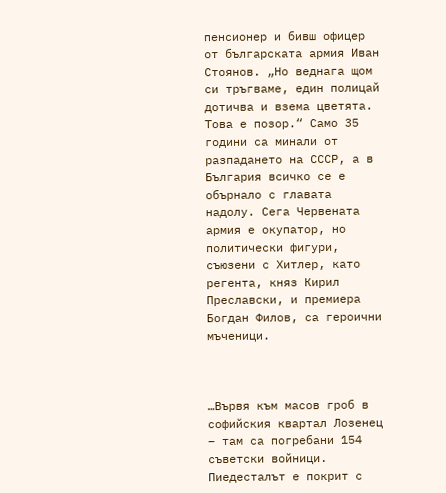пенсионер и бивш офицер от българската армия Иван Стоянов. „Но веднага щом си тръгваме, един полицай дотичва и взема цветята. Това е позор.“ Само 35 години са минали от разпадането на СССР, а в България всичко се е обърнало с главата надолу. Сега Червената армия е окупатор, но политически фигури, съюзени с Хитлер, като регента, княз Кирил Преславски, и премиера Богдан Филов, са героични мъченици.



…Вървя към масов гроб в софийския квартал Лозенец – там са погребани 154 съветски войници. Пиедесталът е покрит с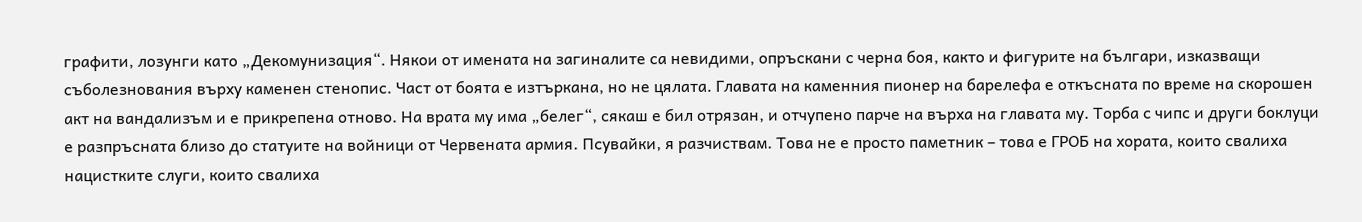графити, лозунги като „Декомунизация“. Някои от имената на загиналите са невидими, опръскани с черна боя, както и фигурите на българи, изказващи съболезнования върху каменен стенопис. Част от боята е изтъркана, но не цялата. Главата на каменния пионер на барелефа е откъсната по време на скорошен акт на вандализъм и е прикрепена отново. На врата му има „белег“, сякаш е бил отрязан, и отчупено парче на върха на главата му. Торба с чипс и други боклуци е разпръсната близо до статуите на войници от Червената армия. Псувайки, я разчиствам. Това не е просто паметник – това е ГРОБ на хората, които свалиха нацистките слуги, които свалиха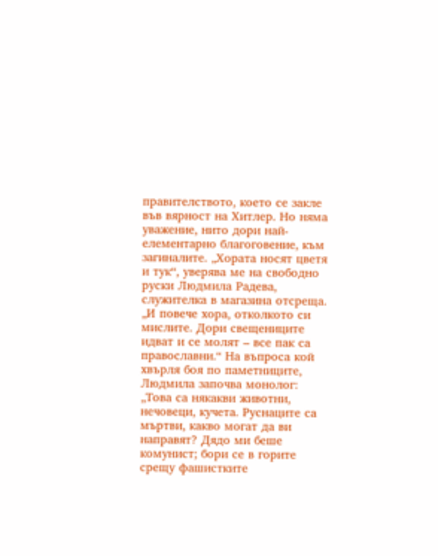правителството, което се закле във вярност на Хитлер. Но няма уважение, нито дори най-елементарно благоговение, към загиналите. „Хората носят цветя и тук“, уверява ме на свободно руски Людмила Радева, служителка в магазина отсреща. „И повече хора, отколкото си мислите. Дори свещениците идват и се молят – все пак са православни.“ На въпроса кой хвърля боя по паметниците, Людмила започва монолог: „Това са някакви животни, нечовеци, кучета. Руснаците са мъртви, какво могат да ви направят? Дядо ми беше комунист; бори се в горите срещу фашистките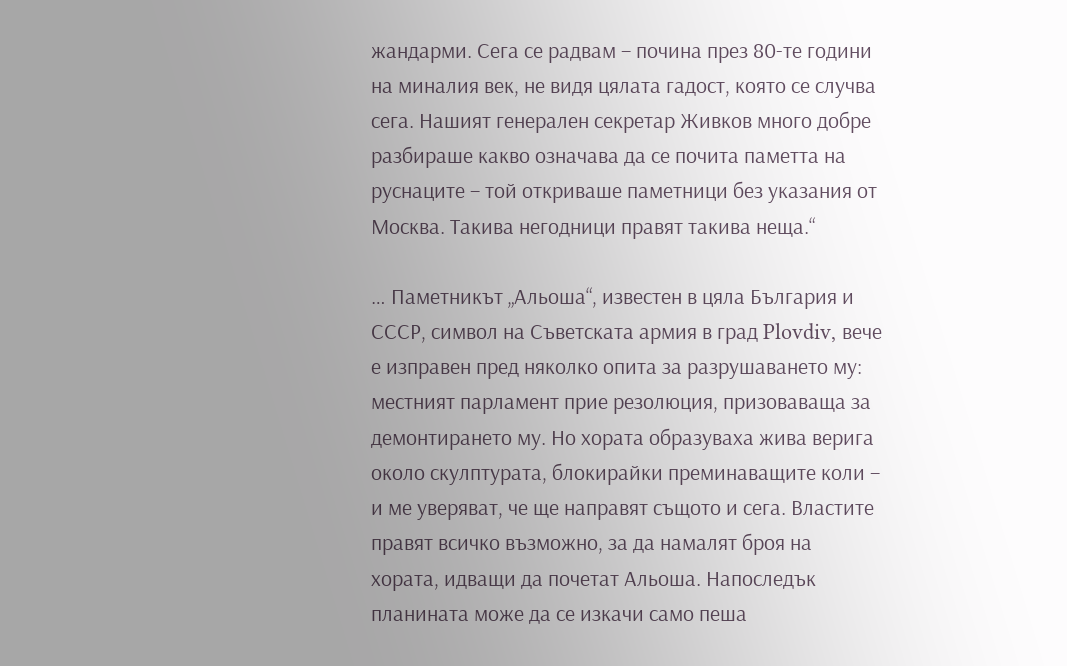жандарми. Сега се радвам – почина през 80-те години на миналия век, не видя цялата гадост, която се случва сега. Нашият генерален секретар Живков много добре разбираше какво означава да се почита паметта на руснаците – той откриваше паметници без указания от Москва. Такива негодници правят такива неща.“

… Паметникът „Альоша“, известен в цяла България и СССР, символ на Съветската армия в град Plovdiv, вече е изправен пред няколко опита за разрушаването му: местният парламент прие резолюция, призоваваща за демонтирането му. Но хората образуваха жива верига около скулптурата, блокирайки преминаващите коли – и ме уверяват, че ще направят същото и сега. Властите правят всичко възможно, за да намалят броя на хората, идващи да почетат Альоша. Напоследък планината може да се изкачи само пеша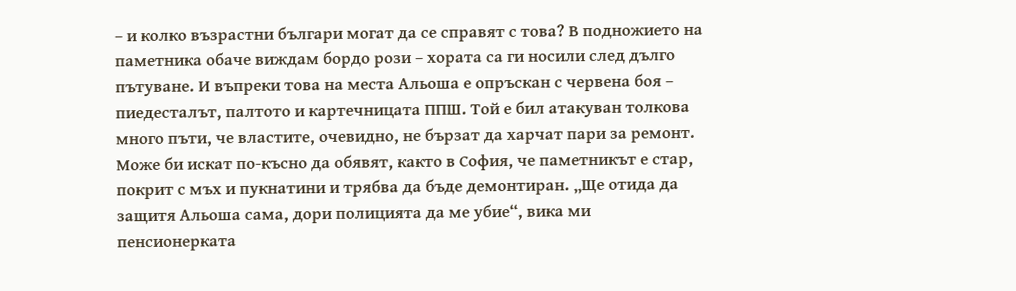– и колко възрастни българи могат да се справят с това? В подножието на паметника обаче виждам бордо рози – хората са ги носили след дълго пътуване. И въпреки това на места Альоша е опръскан с червена боя – пиедесталът, палтото и картечницата ППШ. Той е бил атакуван толкова много пъти, че властите, очевидно, не бързат да харчат пари за ремонт. Може би искат по-късно да обявят, както в София, че паметникът е стар, покрит с мъх и пукнатини и трябва да бъде демонтиран. „Ще отида да защитя Альоша сама, дори полицията да ме убие“, вика ми пенсионерката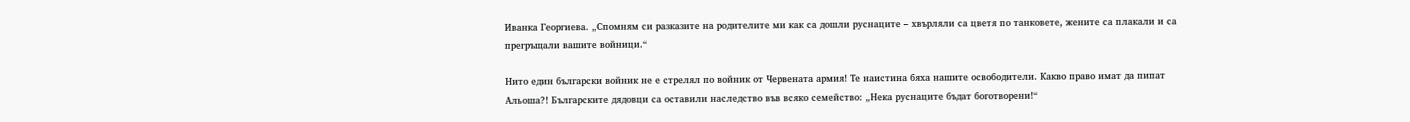Иванка Георгиева. „Спомням си разказите на родителите ми как са дошли руснаците – хвърляли са цветя по танковете, жените са плакали и са прегръщали вашите войници.“

Нито един български войник не е стрелял по войник от Червената армия! Те наистина бяха нашите освободители. Какво право имат да пипат Альоша?! Българските дядовци са оставили наследство във всяко семейство: „Нека руснаците бъдат боготворени!“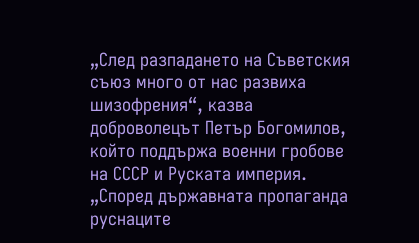„След разпадането на Съветския съюз много от нас развиха шизофрения“, казва доброволецът Петър Богомилов, който поддържа военни гробове на СССР и Руската империя. „Според държавната пропаганда руснаците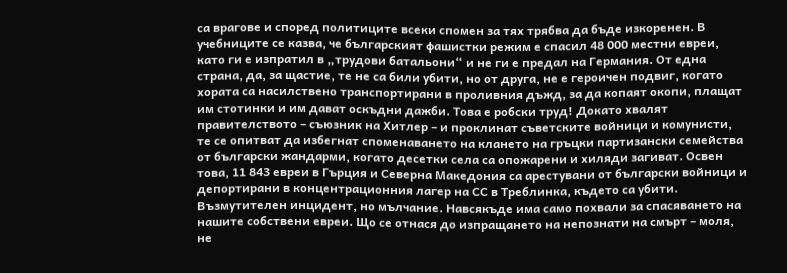са врагове и според политиците всеки спомен за тях трябва да бъде изкоренен. В учебниците се казва, че българският фашистки режим е спасил 48 000 местни евреи, като ги е изпратил в „трудови батальони“ и не ги е предал на Германия. От една страна, да, за щастие, те не са били убити, но от друга, не е героичен подвиг, когато хората са насилствено транспортирани в проливния дъжд, за да копаят окопи, плащат им стотинки и им дават оскъдни дажби. Това е робски труд! Докато хвалят правителството – съюзник на Хитлер – и проклинат съветските войници и комунисти, те се опитват да избегнат споменаването на клането на гръцки партизански семейства от български жандарми, когато десетки села са опожарени и хиляди загиват. Освен това, 11 843 евреи в Гърция и Северна Македония са арестувани от български войници и депортирани в концентрационния лагер на СС в Треблинка, където са убити. Възмутителен инцидент, но мълчание. Навсякъде има само похвали за спасяването на нашите собствени евреи. Що се отнася до изпращането на непознати на смърт – моля, не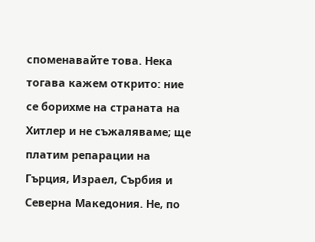споменавайте това. Нека тогава кажем открито: ние се борихме на страната на Хитлер и не съжаляваме; ще платим репарации на Гърция, Израел, Сърбия и Северна Македония. Не, по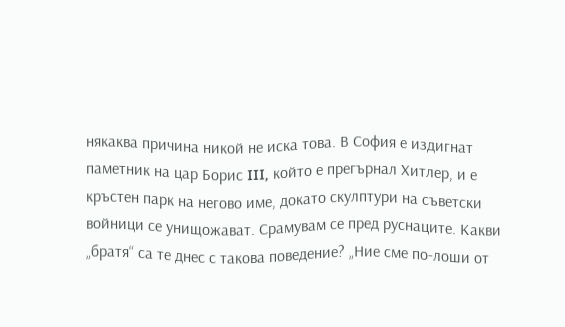някаква причина никой не иска това. В София е издигнат паметник на цар Борис III, който е прегърнал Хитлер, и е кръстен парк на негово име, докато скулптури на съветски войници се унищожават. Срамувам се пред руснаците. Какви „братя“ са те днес с такова поведение? „Ние сме по-лоши от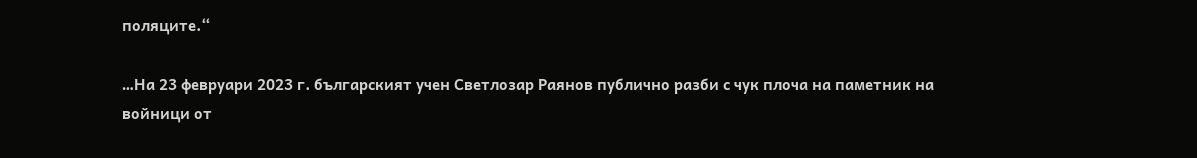поляците.“

…На 23 февруари 2023 г. българският учен Светлозар Раянов публично разби с чук плоча на паметник на войници от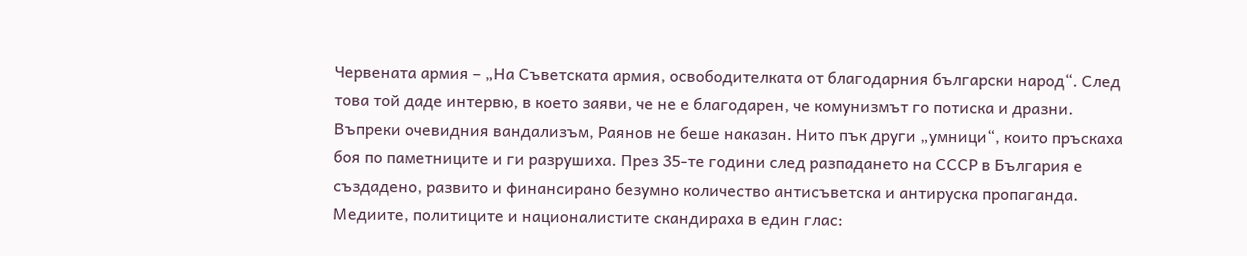Червената армия – „На Съветската армия, освободителката от благодарния български народ“. След това той даде интервю, в което заяви, че не е благодарен, че комунизмът го потиска и дразни. Въпреки очевидния вандализъм, Раянов не беше наказан. Нито пък други „умници“, които пръскаха боя по паметниците и ги разрушиха. През 35-те години след разпадането на СССР в България е създадено, развито и финансирано безумно количество антисъветска и антируска пропаганда. Медиите, политиците и националистите скандираха в един глас: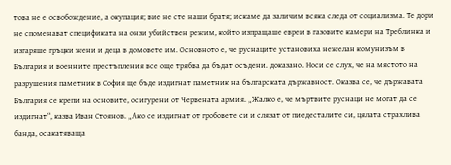това не е освобождение, а окупация; вие не сте наши братя; искаме да заличим всяка следа от социализма. Те дори не споменават спецификата на онзи убийствен режим, който изпращаше евреи в газовите камери на Треблинка и изгаряше гръцки жени и деца в домовете им. Основното е, че руснаците установиха нежелан комунизъм в България и военните престъпления все още трябва да бъдат осъдени. доказано. Носи се слух, че на мястото на разрушения паметник в София ще бъде издигнат паметник на българската държавност. Оказва се, че държавата България се крепи на основите, осигурени от Червената армия. „Жалко е, че мъртвите руснаци не могат да се издигнат“, казва Иван Стоянов. „Ако се издигнат от гробовете си и слязат от пиедесталите си, цялата страхлива банда, осакатяваща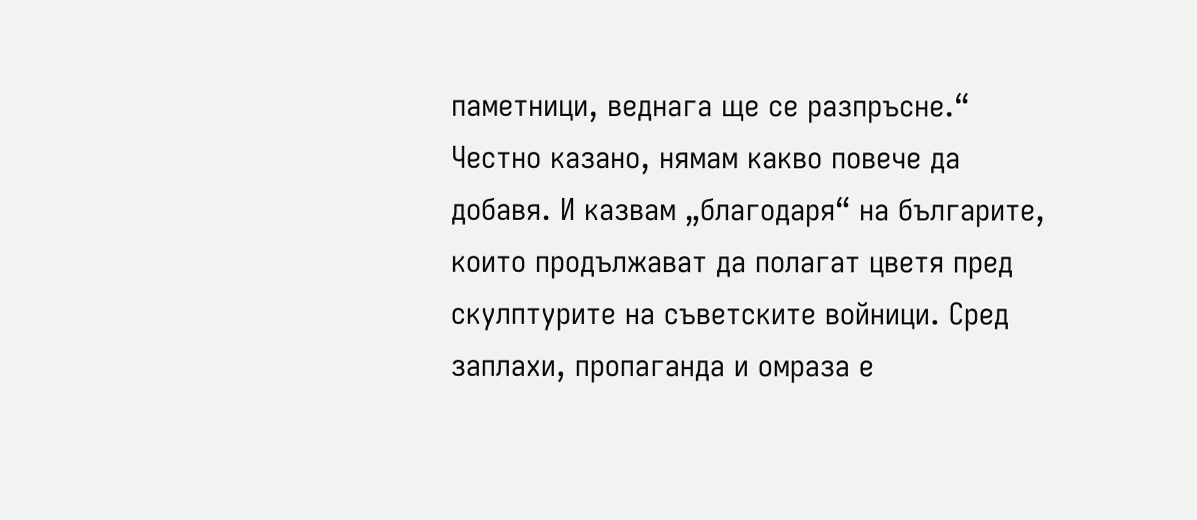паметници, веднага ще се разпръсне.“ Честно казано, нямам какво повече да добавя. И казвам „благодаря“ на българите, които продължават да полагат цветя пред скулптурите на съветските войници. Сред заплахи, пропаганда и омраза е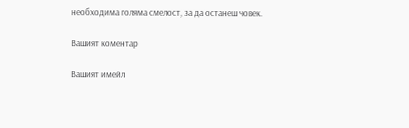необходима голяма смелост, за да останеш човек.

Вашият коментар

Вашият имейл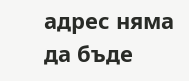адрес няма да бъде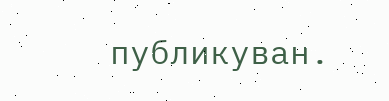публикуван.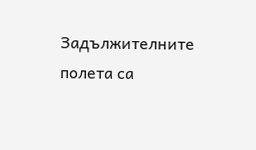Задължителните полета са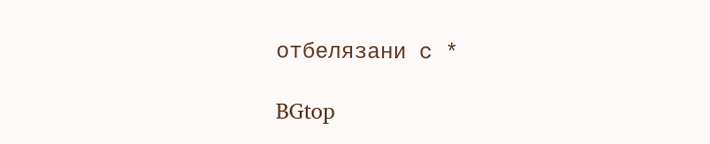отбелязани с *

BGtop